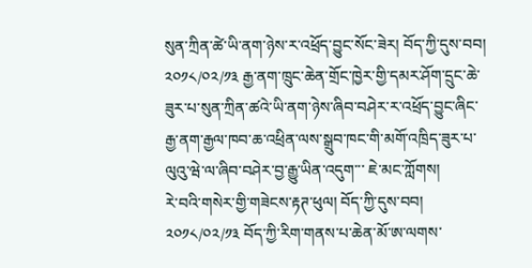སུན་ཀྲིན་ཚེ་ཡི་ནག་ཉེས་ར་འཕྲོད་བྱུང་སོང་ཟེར། བོད་ཀྱི་དུས་བབ། ༢༠༡༨/༠༢/༡༣ རྒྱ་ནག་ཁྲུང་ཆེན་གྲོང་ཁྱེར་གྱི་དམར་ཤོག་དྲུང་ཆེ་ཟུར་པ་སུན་ཀྲིན་ཚའེ་ཡི་ནག་ཉེས་ཞིབ་བཤེར་ར་འཕྲོད་བྱུང་ཞིང་རྒྱ་ནག་རྒྱལ་ཁབ་ཆ་འཕྲིན་ལས་སྒྲུབ་ཁང་གི་མགོ་འཁྲིད་ཟུར་པ་ལུའུ་ཝེ་ལ་ཞིབ་བཤེར་བྱ་རྒྱུ་ཡིན་འདུག་་་ ཇེ་མང་ཀློགས།
རེ་བའི་གསེར་གྱི་གཟེངས་རྟཊ་ཕུལ། བོད་ཀྱི་དུས་བབ། ༢༠༡༨/༠༢/༡༣ བོད་ཀྱི་རིག་གནས་པ་ཆེན་མོ་ཨ་ལགས་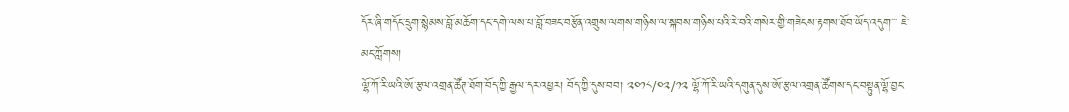དོར་ཞི་གདོང་དྲུག་སྙེམས་བློ་མཆོག་དང་དགེ་ལས་པ་བློ་བཟང་བརྩོན་འགྲུས་ལགས་གཉིས་ལ་སྐབས་གཉིས་པའི་རེ་བའི་གསེར་གྱི་གཟེངས་རྟགས་ཐོབ་ཡོད་འདུག་་་ ཇེ་མང་ཀློགས།
ལྷོ་ཀོ་རི་ཡའི་ཨོ་རྩལ་འགྲན་ཚོཊ་ཐོག་བོད་ཀྱི་རྒྱལ་དར་འཕྱར། བོད་ཀྱི་དུས་བབ། ༢༠༡༨/༠༢/༡༢ ལྷོ་ཀོ་རི་ཡའི་དགུན་དུས་ཨོ་རྩལ་འགྲན་ཚོགས་དང་བསྟུན་ལྷོ་བྱང་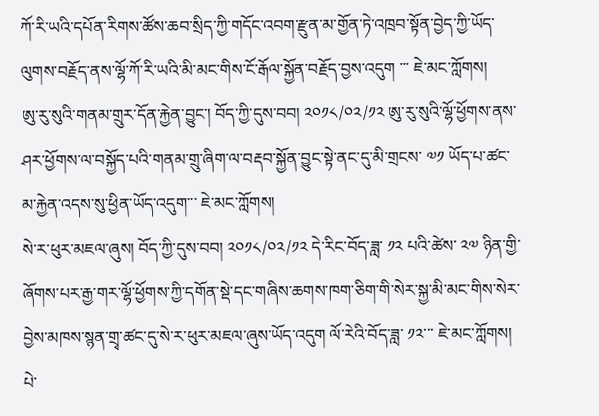ཀོ་རི་ཡའི་དཔོན་རིགས་ཚོས་ཆབ་སྲིད་ཀྱི་གདོང་འབག་རྫུན་མ་གྱོན་ཏེ་འཁྲབ་སྟོན་བྱེད་ཀྱི་ཡོད་ལུགས་བརྗོད་ནས་ལྷོ་ཀོ་རི་ཡའི་མི་མང་གིས་ངོ་རྒོལ་སྐྱོན་བརྗོད་བྱས་འདུག ་་་ ཇེ་མང་ཀློགས།
ཨུ་རུ་སུའི་གནམ་གྲུར་དོན་རྐྱེན་བྱུང་། བོད་ཀྱི་དུས་བབ། ༢༠༡༨/༠༢/༡༢ ཨུ་རུ་སུའི་ལྷོ་ཕྱོགས་ནས་ཤར་ཕྱོགས་ལ་བསྐྱོད་པའི་གནམ་གྲུ་ཞིག་ལ་བརྡབ་སྐྱོན་བྱུང་སྟེ་ནང་དུ་མི་གྲངས་ ༧༡ ཡོད་པ་ཚང་མ་རྐྱེན་འདས་སུ་ཕྱིན་ཡོད་འདུག་་་ ཇེ་མང་ཀློགས།
སེ་ར་ཕུར་མཇལ་ཞུས། བོད་ཀྱི་དུས་བབ། ༢༠༡༨/༠༢/༡༢ དེ་རིང་བོད་ཟླ་ ༡༢ པའི་ཚེས་ ༢༧ ཉིན་གྱི་ཞོགས་པར་རྒྱ་གར་ལྷོ་ཕྱོགས་ཀྱི་དགོན་སྡེ་དང་གཞིས་ཆགས་ཁག་ཅིག་གི་སེར་སྐྱ་མི་མང་གིས་སེར་བྱེས་མཁས་སྙན་གྲྭ་ཚང་དུ་སེ་ར་ཕུར་མཇལ་ཞུས་ཡོད་འདུག ལོ་རེའི་བོད་ཟླ་ ༡༢་་་ ཇེ་མང་ཀློགས།
པེ་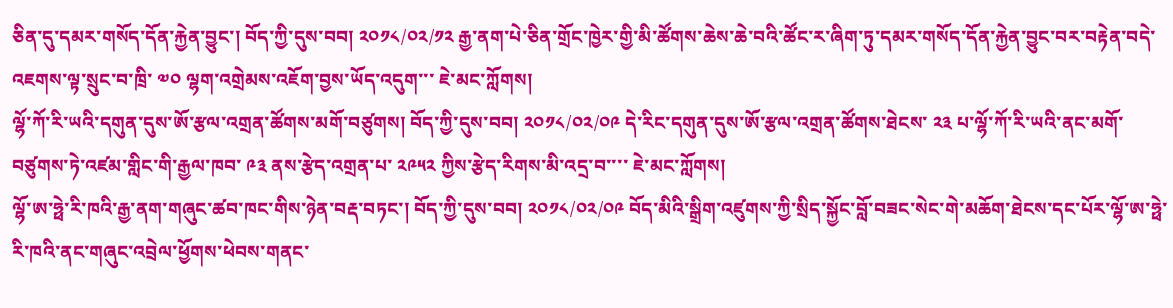ཅིན་དུ་དམར་གསོད་དོན་རྐྱེན་བྱུང་། བོད་ཀྱི་དུས་བབ། ༢༠༡༨/༠༢/༡༢ རྒྱ་ནག་པེ་ཅིན་གྲོང་ཁྱེར་གྱི་མི་ཚོགས་ཆེས་ཆེ་བའི་ཚོང་ར་ཞིག་ཏུ་དམར་གསོད་དོན་རྐྱེན་བྱུང་བར་བརྟེན་བདེ་འཇགས་ལྟ་སྲུང་བ་ཁྲི་ ༧༠ ལྷག་འགྲེམས་འཇོག་བྱས་ཡོད་འདུག་་་ ཇེ་མང་ཀློགས།
ལྷོ་ཀོ་རི་ཡའི་དགུན་དུས་ཨོ་རྩལ་འགྲན་ཚོགས་མགོ་བཙུགས། བོད་ཀྱི་དུས་བབ། ༢༠༡༨/༠༢/༠༩ དེ་རིང་དགུན་དུས་ཨོ་རྩལ་འགྲན་ཚོགས་ཐེངས་ ༢༣ པ་ལྷོ་ཀོ་རི་ཡའི་ནང་མགོ་བཙུགས་ཏེ་འཛམ་གླིང་གི་རྒྱལ་ཁབ་ ༩༣ ནས་རྩེད་འགྲན་པ་ ༢༩༥༢ ཀྱིས་རྩེད་རིགས་མི་འདྲ་བ་་་་ ཇེ་མང་ཀློགས།
ལྷོ་ཨ་ཧྥེ་རི་ཁའི་རྒྱ་ནག་གཞུང་ཚབ་ཁང་གིས་ཉེན་བརྡ་བཏང་། བོད་ཀྱི་དུས་བབ། ༢༠༡༨/༠༢/༠༩ བོད་མིའི་སྒྲིག་འཛུགས་ཀྱི་སྲིད་སྐྱོང་བློ་བཟང་སེང་གེ་མཆོག་ཐེངས་དང་པོར་ལྷོ་ཨ་ཧྥེ་རི་ཁའི་ནང་གཞུང་འབྲེལ་ཕྱོགས་ཕེབས་གནང་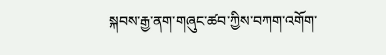སྐབས་རྒྱ་ནག་གཞུང་ཚབ་ཀྱིས་བཀག་འགོག་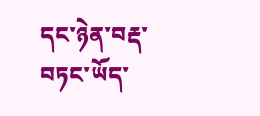དང་ཉེན་བརྡ་བཏང་ཡོད་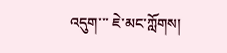འདུག་་་ ཇེ་མང་ཀློགས།